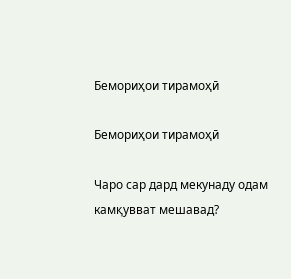Бемориҳои тирамоҳӣ

Бемориҳои тирамоҳӣ

Чаро сар дард мекунаду одам камқувват мешавад?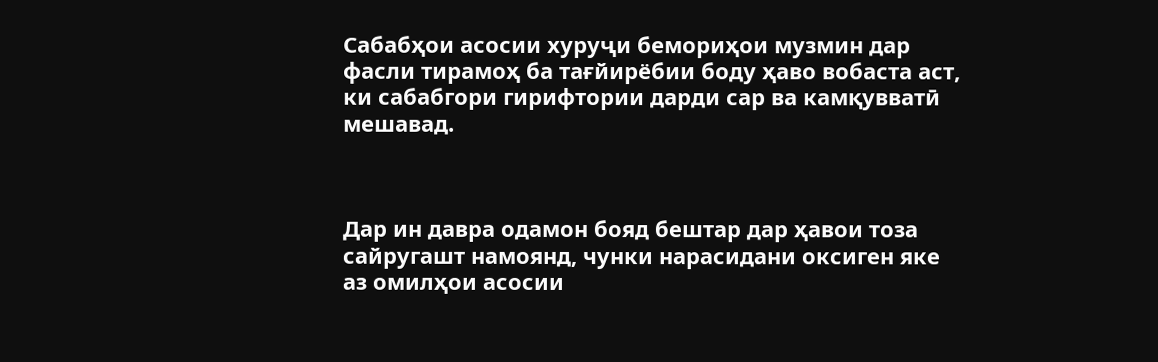Сабабҳои асосии хуруҷи бемориҳои музмин дар фасли тирамоҳ ба тағйирёбии боду ҳаво вобаста аст, ки сабабгори гирифтории дарди сар ва камқувватӣ мешавад.



Дар ин давра одамон бояд бештар дар ҳавои тоза сайругашт намоянд, чунки нарасидани оксиген яке аз омилҳои асосии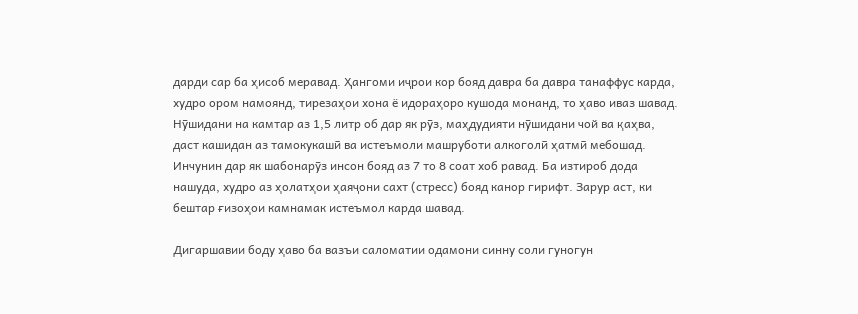дарди сар ба ҳисоб меравад. Ҳангоми иҷрои кор бояд давра ба давра танаффус карда, худро ором намоянд, тирезаҳои хона ё идораҳоро кушода монанд, то ҳаво иваз шавад. Нӯшидани на камтар аз 1,5 литр об дар як рӯз, маҳдудияти нӯшидани чой ва қаҳва, даст кашидан аз тамокукашӣ ва истеъмоли машруботи алкоголӣ ҳатмӣ мебошад. Инчунин дар як шабонарӯз инсон бояд аз 7 то 8 соат хоб равад. Ба изтироб дода нашуда, худро аз ҳолатҳои ҳаяҷони сахт (стресс) бояд канор гирифт. Зарур аст, ки бештар ғизоҳои камнамак истеъмол карда шавад.

Дигаршавии боду ҳаво ба вазъи саломатии одамони синну соли гуногун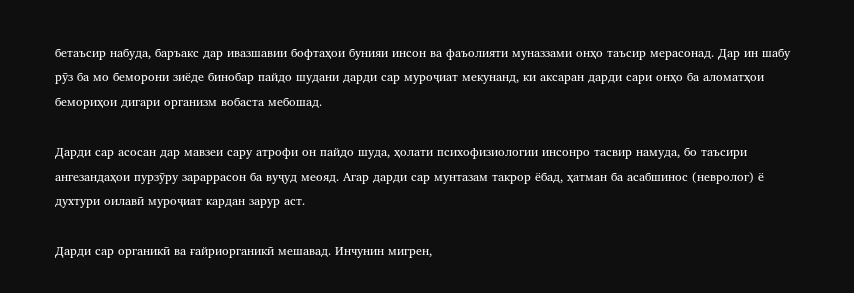бетаъсир набуда, баръакс дар ивазшавии бофтаҳои бунияи инсон ва фаъолияти муназзами онҳо таъсир мерасонад. Дар ин шабу рӯз ба мо беморони зиёде бинобар пайдо шудани дарди сар муроҷиат мекунанд, ки аксаран дарди сари онҳо ба аломатҳои бемориҳои дигари организм вобаста мебошад.

Дарди сар асосан дар мавзеи сару атрофи он пайдо шуда, ҳолати психофизиологии инсонро тасвир намуда, бо таъсири ангезандаҳои пурзӯру зараррасон ба вуҷуд меояд. Агар дарди сар мунтазам такрор ёбад, ҳатман ба асабшинос (невролог) ё духтури оилавӣ муроҷиат кардан зарур аст.

Дарди сар органикӣ ва ғайриорганикӣ мешавад. Инчунин мигрен,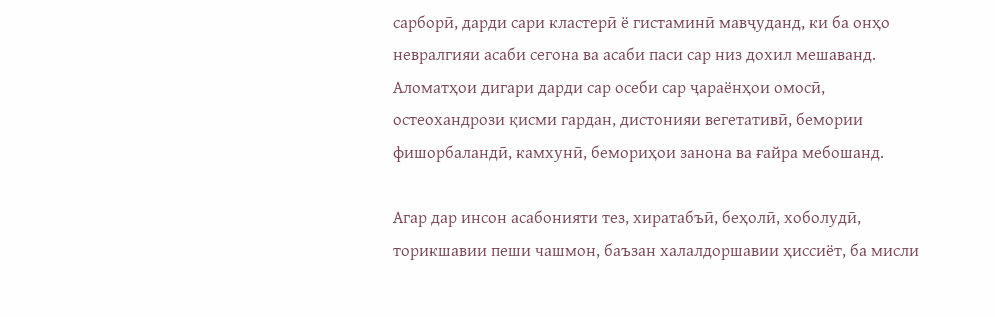сарборӣ, дарди сари кластерӣ ё гистаминӣ мавҷуданд, ки ба онҳо невралгияи асаби сегона ва асаби паси сар низ дохил мешаванд. Аломатҳои дигари дарди сар осеби сар ҷараёнҳои омосӣ, остеохандрози қисми гардан, дистонияи вегетативӣ, бемории фишорбаландӣ, камхунӣ, бемориҳои занона ва ғайра мебошанд.

Агар дар инсон асабонияти тез, хиратабъӣ, беҳолӣ, хоболудӣ, торикшавии пеши чашмон, баъзан халалдоршавии ҳиссиёт, ба мисли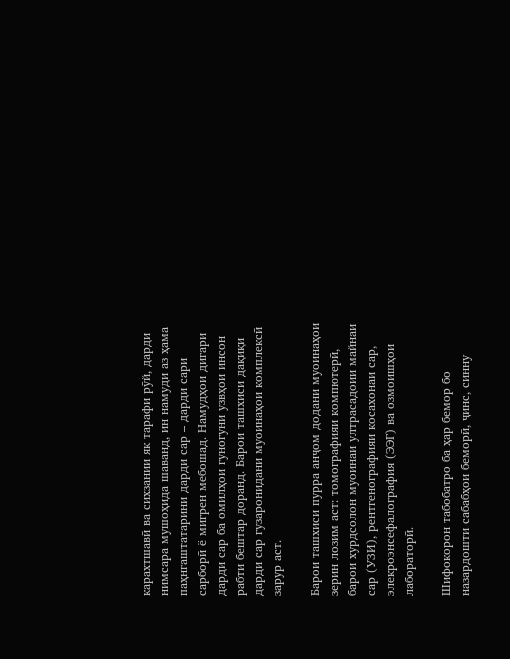карахтшавӣ ва сихзании як тарафи рӯй, дарди нимсара мушоҳида шаванд, ин намуди аз ҳама паҳнгаштатарини дарди сар – дарди сари сарборӣ ё мигрен мебошад. Намудҳои дигари дарди сар ба омилҳои гуногуни узвҳои инсон рабти бештар доранд. Барои ташхиси дақиқи дарди сар гузаронидани муоинаҳои комплексӣ зарур аст.

Барои ташхиси пурра анҷом додани муоинаҳои зерин лозим аст: томографияи компютерӣ, барои хурдсолон муоинаи ултрасадоии майнаи сар (УЗИ), рентгенографияи косахонаи сар, элекроэнсефалография (ЭЭГ) ва озмоишҳои лабораторӣ.

Шифокорон табобатро ба ҳар бемор бо назардошти сабабҳои беморӣ, ҷинс, синну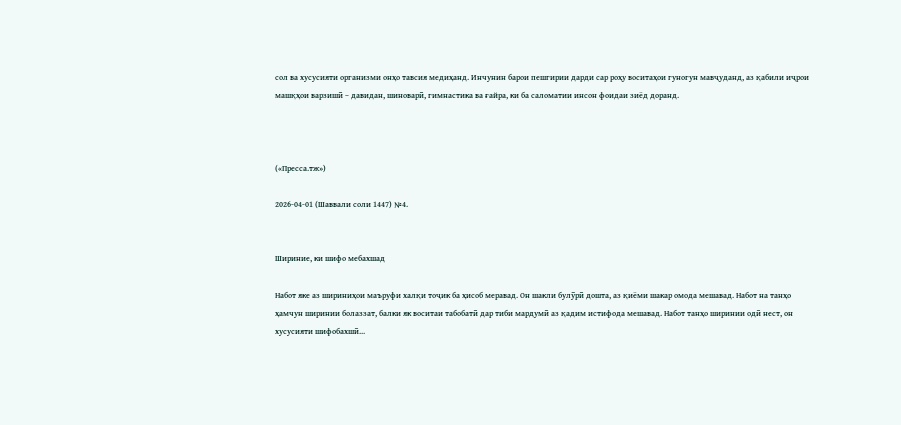сол ва хусусияти организми онҳо тавсия медиҳанд. Инчунин барои пешгирии дарди сар роҳу воситаҳои гуногун мавҷуданд, аз қабили иҷрои машқҳои варзишӣ – давидан, шиноварӣ, гимнастика ва ғайра, ки ба саломатии инсон фоидаи зиёд доранд.



(«Пресса.тж»)

2026-04-01 (Шаввали соли 1447) №4.


Шириние, ки шифо мебахшад

Набот яке аз шириниҳои маъруфи халқи тоҷик ба ҳисоб меравад. Он шакли булӯрӣ дошта, аз қиёми шакар омода мешавад. Набот на танҳо ҳамчун ширинии болаззат, балки як воситаи табобатӣ дар тиби мардумӣ аз қадим истифода мешавад. Набот танҳо ширинии одӣ нест, он хусусияти шифобахшӣ...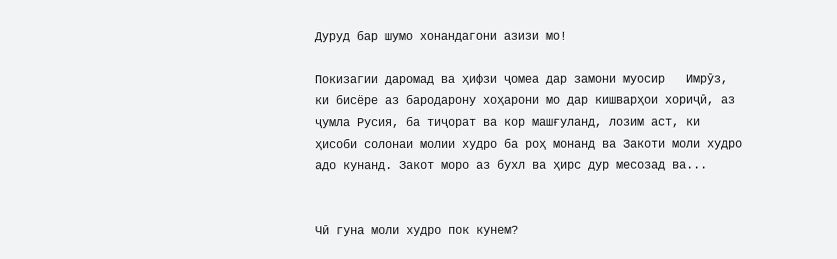Дуруд бар шумо хонандагони азизи мо!

Покизагии даромад ва ҳифзи ҷомеа дар замони муосир   Имрӯз, ки бисёре аз бародарону хоҳарони мо дар кишварҳои хориҷӣ, аз ҷумла Русия, ба тиҷорат ва кор машғуланд, лозим аст, ки ҳисоби солонаи молии худро ба роҳ монанд ва Закоти моли худро адо кунанд. Закот моро аз бухл ва ҳирс дур месозад ва...


Чӣ гуна моли худро пок кунем?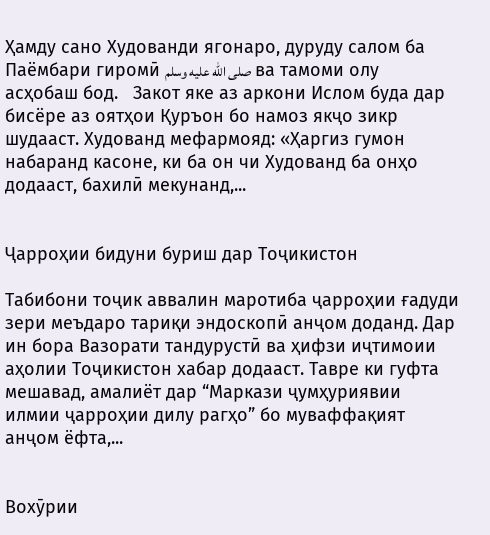Ҳамду сано Худованди ягонаро, дуруду салом ба Паёмбари гиромӣ صلى الله عليه وسلم ва тамоми олу асҳобаш бод.   Закот яке аз аркони Ислом буда дар бисёре аз оятҳои Қуръон бо намоз якҷо зикр шудааст. Худованд мефармояд: «Ҳаргиз гумон набаранд касоне, ки ба он чи Худованд ба онҳо додааст, бахилӣ мекунанд,...


Ҷарроҳии бидуни буриш дар Тоҷикистон

Табибони тоҷик аввалин маротиба ҷарроҳии ғадуди зери меъдаро тариқи эндоскопӣ анҷом доданд. Дар ин бора Вазорати тандурустӣ ва ҳифзи иҷтимоии аҳолии Тоҷикистон хабар додааст. Тавре ки гуфта мешавад, амалиёт дар “Маркази ҷумҳуриявии илмии ҷарроҳии дилу рагҳо” бо муваффақият анҷом ёфта,...


Вохӯрии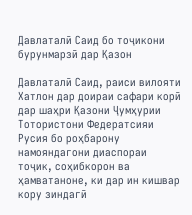Давлаталӣ Саид бо тоҷикони бурунмарзӣ дар Қазон

Давлаталӣ Саид, раиси вилояти Хатлон дар доираи сафари корӣ дар шаҳри Қазони Ҷумҳурии Тотористони Федератсияи Русия бо роҳбарону намояндагони диаспораи тоҷик, соҳибкорон ва ҳамватаноне, ки дар ин кишвар кору зиндагӣ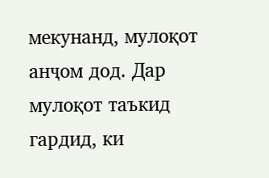мекунанд, мулоқот анҷом дод. Дар мулоқот таъкид гардид, ки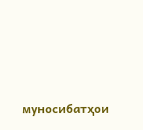муносибатҳои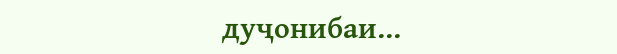дуҷонибаи...